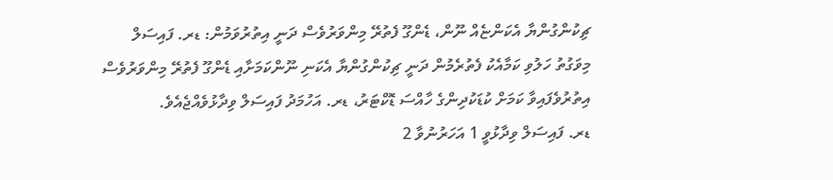ޗިކުންގުންޔާ އެކަންޏެއް ނޫން، ޑެންގޫ ފެތުރޭ މިންވަރުވެސް ދަނީ އިތުރުވަމުން: ޑރ. ފައިސަލް
މިވަގުތު ހަލުވި ކަމާއެކު ފެތުރެމުން ދަނީ ޗިކުންގުންޔާ އެކަނި ނޫންކަމަށާއި ޑެންގޫ ފެތުރޭ މިންވަރުވެސް އިތުރުވެފައިވާ ކަމަށް ކުޑަކުދިންގެ ހާއްސަ ޑޮކްޓަރު، ޑރ. އަހުމަދު ފައިސަލް ވިދާޅުވެއްޖެއެވެ.
ޑރ. ފައިސަލް ވިދާޅުވީ 1 އަހަރުނުވާ 2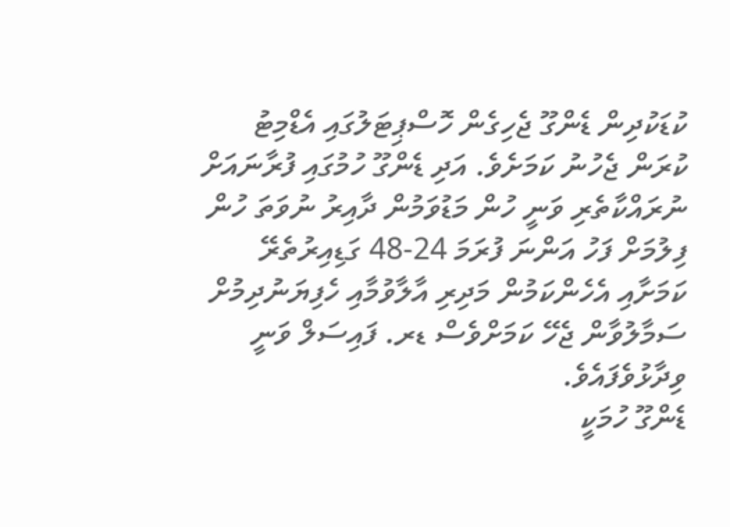ކުޑަކުދިން ޑެންގޫ ޖެހިގެން ހޮސްޕިޓަލުގައި އެޑްމިޓު ކުރަން ޖެހުނު ކަމަށެވެ. އަދި ޑެންގޫ ހުމުގައި ފުރާނައަށް ނުރައްކާތެރި ވަނީ ހުން މަޑުވަމުން ދާއިރު ނުވަތަ ހުން ފިލުމަށް ފަހު އަންނަ ފުރަމަ 24-48 ގަޑިއިރުތެރޭ ކަމަށާއި އެހެންކަމުން މަދިރި އާލާވުމާއި ހެފިޔަނުދިމުށް ސަމާލުވާން ޖެހޭ ކަމަށްވެސް ޑރ. ފައިސަލް ވަނީ ވިދާޅުވެފައެވެ.
ޑެންގޫ ހުމަކީ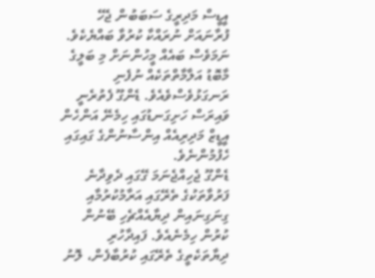އީޑީސް މަދިރީގެ ސަބަބުން ޖެހޭ ފުރާނައަށް ނުރައްކާ ކުރުވާ ބައްޔެކެވެ. ނަމަވެސް ބައެއް މީހުންނަށް މި ބަލީގެ މާބޮޑު އަލާމާތްތަކެއް ނުފެނި ރަނގަޅުވެސްވެއެވެ. ޑެންގޫ ފެތުރެނީ ވައިރަސް ހަށިގަނޑުގައި ހިމެނޭ އަންހެން އީޑީޒް މަދިރިއެއް އިންސާނުންގެ ގައިގައި ހެފުމުންނެވެ.
ޑެންގޫ ޖެހިއްޖެނަމަ ގޭގައި ދެވިދާނެ ފަރުވާތަކުގެ ތެރޭގައި އަރާމުކުރުމާއި ގިނަގިނައިން ދިޔާއެއްޗެހި ބޭނުން ކުރުން ހިމެނެއެވެ. ފައިދާހުރި ދިޔާތަކެތީގެ ތެރޭގައި ކުރުބާފެން، ލޮނު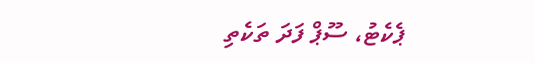ޕެކެޓު، ސޫޕް ފަދަ ތަކެތި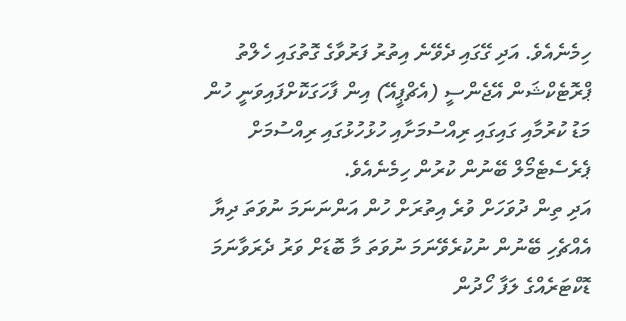ހިމެނެއެވެ. އަދި ގޭގައި ދެވޭނެ އިތުރު ފަރުވާގެ ގޮތުގައި ހެލްތު ޕްރޮޓެކްޝަން އޭޖެންސީ (އެޗްޕީއޭ) އިން ފާހަގަކޮށްފައިވަނީ ހުން މަޑު ކުރުމާއި ގައިގައި ރިއްސުމަށާއި ހުޅުހުޅުގައި ރިއްސުމަށް ޕެރެސެޓެމޯލް ބޭނުން ކުރުން ހިމެނެއެވެ.
އަދި ތިން ދުވަހަށް ވުރެ އިތުރަށް ހުން އަންނަނަމަ ނުވަތަ ދިޔާ އެއްޗެހި ބޭނުން ނުކުރެވޭނަމަ ނުވަތަ މާ ބޮޑަށް ވަރު ދެރަވާނަމަ ޑޮކްޓަރެއްގެ ލަފާ ހޯދުން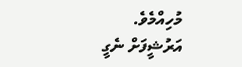މުހިއްމެވެ.
އަރުޝީފަށް ނެގީ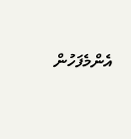އެންމެފަހުން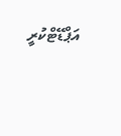އަޕްޑޭޓްކުރީ